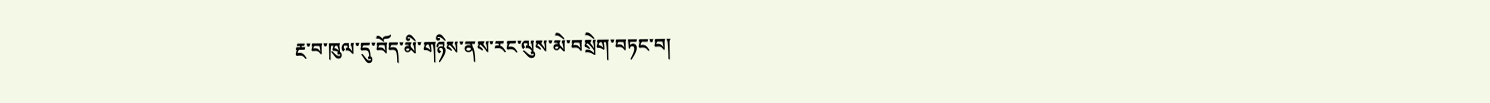རྔ་བ་ཁུལ་དུ་བོད་མི་གཉིས་ནས་རང་ལུས་མེ་བསྲེག་བཏང་བ།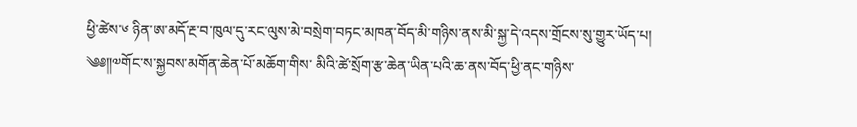ཕྱི་ཚེས་༦ ཉིན་ཨ་མདོ་རྔ་བ་ཁུལ་དུ་རང་ལུས་མེ་བསྲེག་བཏང་མཁན་བོད་མི་གཉིས་ནས་མི་སྐྱ་དེ་འདས་གྲོངས་སུ་གྱུར་ཡོད་པ།
༄༅༎༧གོང་ས་སྐྱབས་མགོན་ཆེན་པོ་མཆོག་གིས་ མིའི་ཚེ་སྲོག་རྩ་ཆེན་ཡིན་པའི་ཆ་ནས་བོད་ཕྱི་ནང་གཉིས་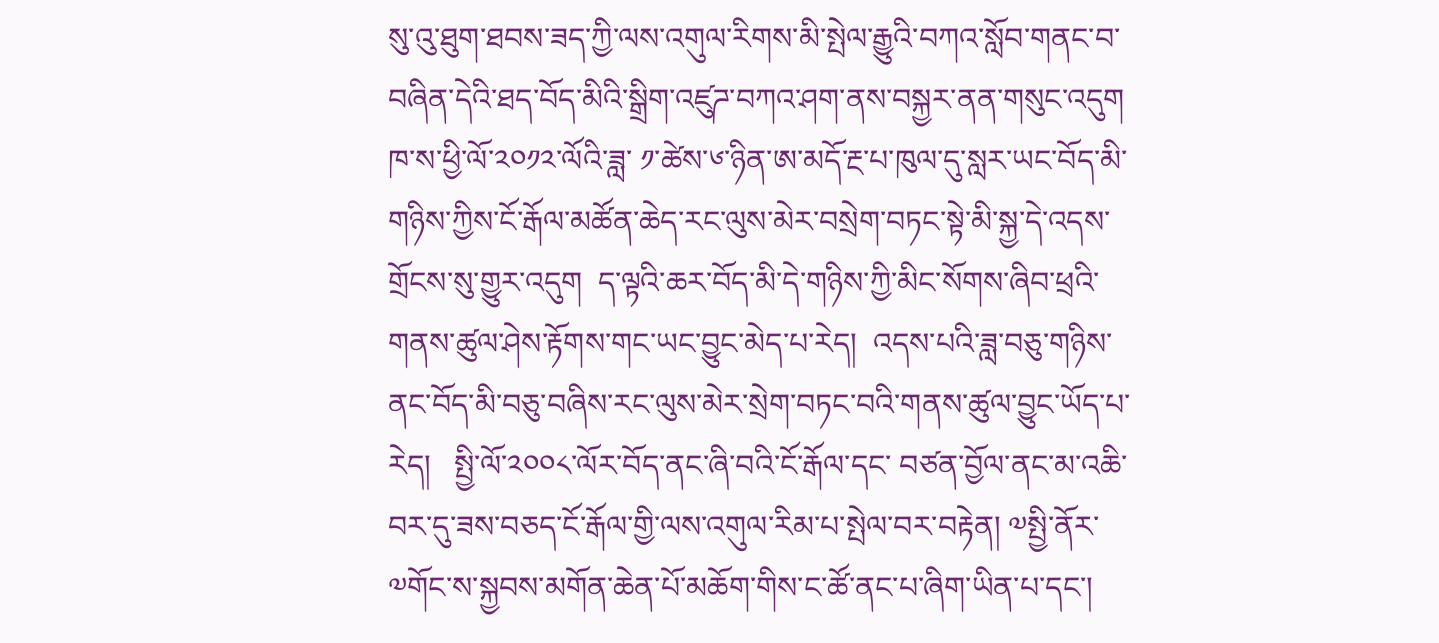སུ་འུ་ཐུག་ཐབས་ཟད་ཀྱི་ལས་འགུལ་རིགས་མི་སྤེལ་རྒྱུའི་བཀའ་སློབ་གནང་བ་བཞིན་དེའི་ཐད་བོད་མིའི་སྒྲིག་འཛུཌ་བཀའ་ཤག་ནས་བསྐྱར་ནན་གསུང་འདུག
ཁ་ས་ཕྱི་ལོ་༢༠༡༢་ལོའི་ཟླ་ ༡་ཚེས་༦་ཉིན་ཨ་མདོ་རྔ་པ་ཁུལ་དུ་སླར་ཡང་བོད་མི་གཉིས་ཀྱིས་ངོ་རྒོལ་མཚོན་ཆེད་རང་ལུས་མེར་བསྲེག་བཏང་སྟེ་མི་སྐྱ་དེ་འདས་གྲོངས་སུ་གྱུར་འདུག  ད་ལྟའི་ཆར་བོད་མི་དེ་གཉིས་ཀྱི་མིང་སོགས་ཞིབ་ཕྲའི་གནས་ཚུལ་ཤེས་རྟོགས་གང་ཡང་བྱུང་མེད་པ་རེད།  འདས་པའི་ཟླ་བཅུ་གཉིས་ནང་བོད་མི་བཅུ་བཞིས་རང་ལུས་མེར་སྲེག་བཏང་བའི་གནས་ཚུལ་བྱུང་ཡོད་པ་རེད།   སྤྱི་ལོ་༢༠༠༨་ལོར་བོད་ནང་ཞི་བའི་ངོ་རྒོལ་དང་ བཙན་བྱོལ་ནང་མ་འཆི་བར་དུ་ཟས་བཅད་ངོ་རྒོལ་གྱི་ལས་འགུལ་རིམ་པ་སྤེལ་བར་བརྟེན། ༧སྤྱི་ནོར་༧གོང་ས་སྐྱབས་མགོན་ཆེན་པོ་མཆོག་གིས་ང་ཚོ་ནང་པ་ཞིག་ཡིན་པ་དང་།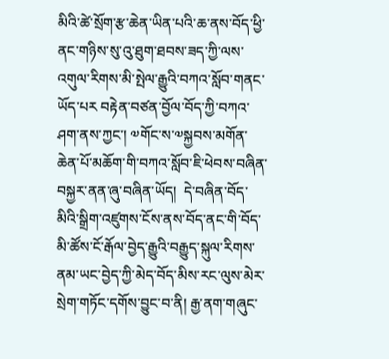མིའི་ཚེ་སྲོག་རྩ་ཆེན་ཡིན་པའི་ཆ་ནས་བོད་ཕྱི་ནང་གཉིས་སུ་འུ་ཐུག་ཐབས་ཟད་ཀྱི་ལས་འགུལ་རིགས་མི་སྤེལ་རྒྱུའི་བཀའ་སློབ་གནང་ཡོད་པར བརྟེན་བཙན་བྱོལ་བོད་ཀྱི་བཀའ་ཤག་ནས་ཀྱང་། ༧གོང་ས་༧སྐྱབས་མགོན་ཆེན་པོ་མཆོག་གི་བཀའ་སློབ་ཇི་ཕེབས་བཞིན་བསྐྱར་ནན་ཞུ་བཞིན་ཡོད།  དེ་བཞིན་བོད་མིའི་སྒྲིག་འཛུགས་ངོས་ནས་བོད་ནང་གི་བོད་མི་ཚོས་ངོ་རྒོལ་བྱེད་རྒྱུའི་བརྒྱུད་སྐུལ་རིགས་ནམ་ཡང་བྱེད་ཀྱི་མེད་བོད་མིས་རང་ལུས་མེར་སྲེག་གཏོང་དགོས་བྱུང་བ་ནི། རྒྱ་ནག་གཞུང་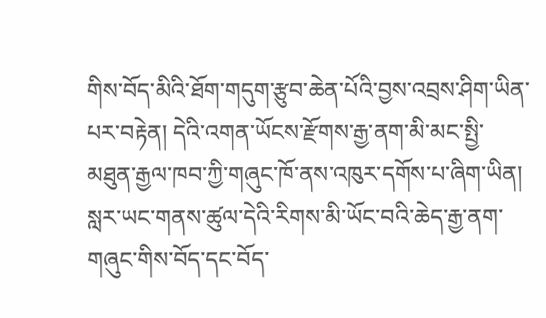གིས་བོད་མིའི་ཐོག་གདུག་རྩུབ་ཆེན་པོའི་བྱས་འབྲས་ཤིག་ཡིན་པར་བརྟེན། དེའི་འགན་ཡོངས་རྫོགས་རྒྱ་ནག་མི་མང་སྤྱི་མཐུན་རྒྱལ་ཁབ་ཀྱི་གཞུང་ཁོ་ནས་འཁུར་དགོས་པ་ཞིག་ཡིན།  སླར་ཡང་གནས་ཚུལ་དེའི་རིགས་མི་ཡོང་བའི་ཆེད་རྒྱ་ནག་གཞུང་གིས་བོད་དང་བོད་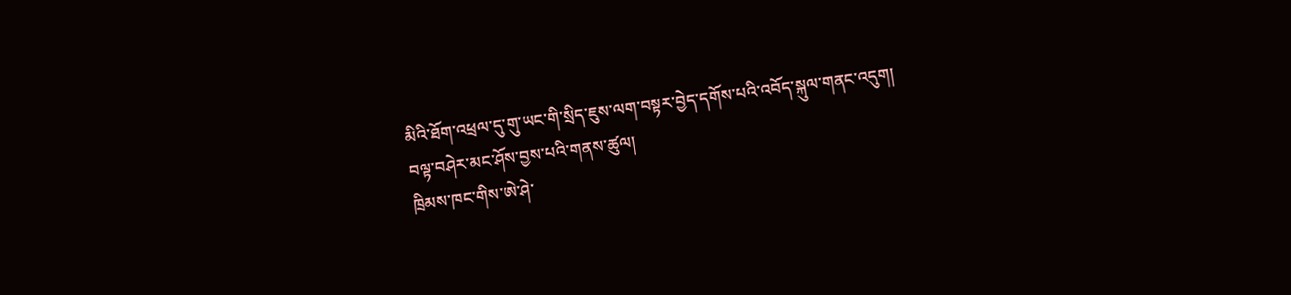མིའི་ཐོག་འཕྲལ་དུ་གུ་ཡང་གི་སྲིད་ཇུས་ལག་བསྟར་བྱེད་དགོས་པའི་འབོད་སྐུལ་གནང་འདུག།
བལྟ་བཤེར་མང་ཤོས་བྱས་པའི་གནས་ཚུལ།
ཁྲིམས་ཁང་གིས་ཨེ་ཤེ་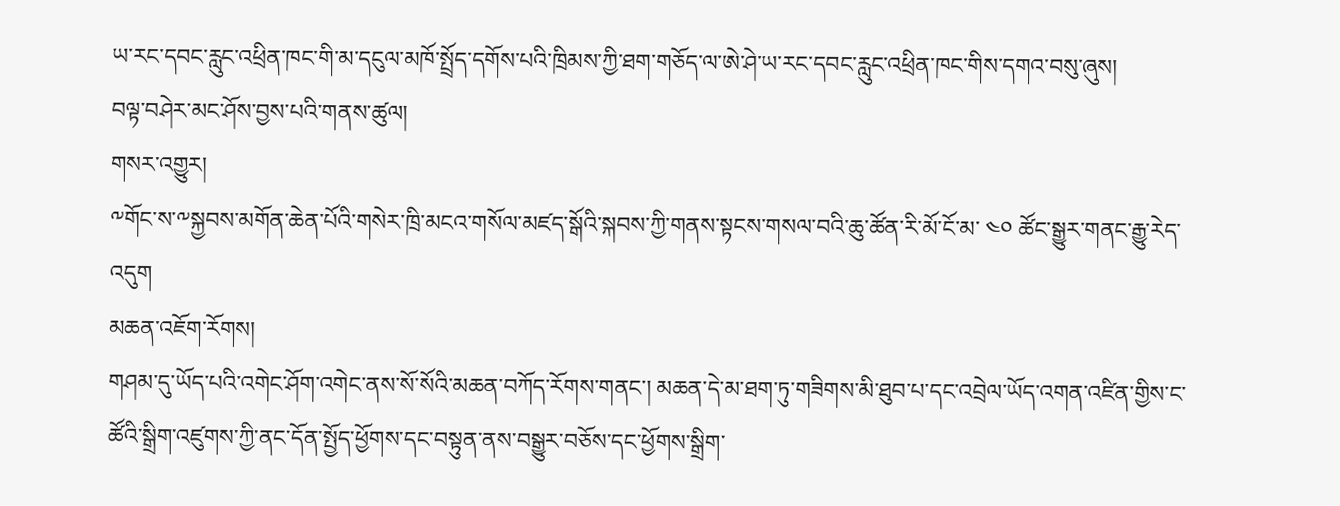ཡ་རང་དབང་རླུང་འཕྲིན་ཁང་གི་མ་དངུལ་མཁོ་སྤྲོད་དགོས་པའི་ཁྲིམས་ཀྱི་ཐག་གཅོད་ལ་ཨེ་ཤེ་ཡ་རང་དབང་རླུང་འཕྲིན་ཁང་གིས་དགའ་བསུ་ཞུས།
བལྟ་བཤེར་མང་ཤོས་བྱས་པའི་གནས་ཚུལ།
གསར་འགྱུར།
༸གོང་ས་༸སྐྱབས་མགོན་ཆེན་པོའི་གསེར་ཁྲི་མངའ་གསོལ་མཛད་སྒོའི་སྐབས་ཀྱི་གནས་སྟངས་གསལ་བའི་ཆུ་ཚོན་རི་མོ་ངོ་མ་ ༤༠ ཚོང་སྒྱུར་གནང་རྒྱུ་རེད་འདུག
མཆན་འཇོག་རོགས།
གཤམ་དུ་ཡོད་པའི་འགེང་ཤོག་འགེང་ནས་སོ་སོའི་མཆན་བཀོད་རོགས་གནང་། མཆན་དེ་མ་ཐག་ཏུ་གཟིགས་མི་ཐུབ་པ་དང་འབྲེལ་ཡོད་འགན་འཛིན་གྱིས་ང་ཚོའི་སྒྲིག་འཛུགས་ཀྱི་ནང་དོན་སྤྱོད་ཕྱོགས་དང་བསྟུན་ནས་བསྒྱུར་བཅོས་དང་ཕྱོགས་སྒྲིག་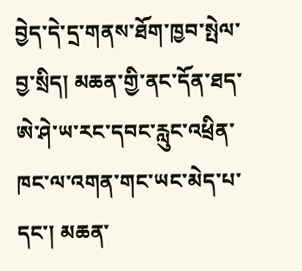བྱེད་དེ་དྲ་གནས་ཐོག་ཁྱབ་སྤེལ་བྱ་སྲིད། མཆན་གྱི་ནང་དོན་ཐད་ཨེ་ཤེ་ཡ་རང་དབང་རླུང་འཕྲིན་ཁང་ལ་འགན་གང་ཡང་མེད་པ་དང་། མཆན་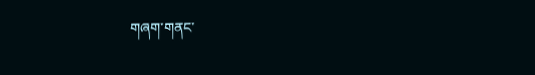གཞག་གནང་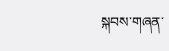སྐབས་གཞན་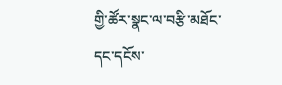གྱི་ཚོར་སྣང་ལ་བརྩི་མཐོང་དང་དངོས་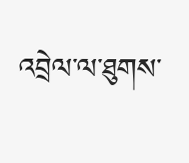འབྲེལ་ལ་ཐུགས་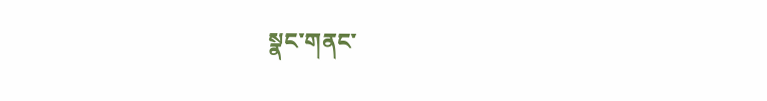སྣང་གནང་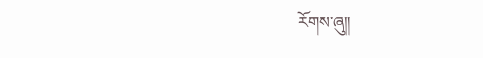རོགས་ཞུ༎